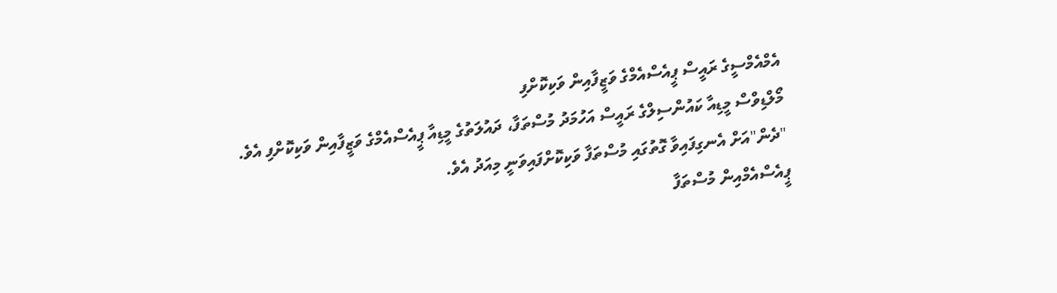އެމްއެމްސީގެ ރައީސް ޕީއެސްއެމްގެ ވަޒީފާއިން ވަކިކޮށްފި
މޯލްޑިވްސް މީޑިއާ ކައުންސިލްގެ ރައީސް އަހުމަދު މުސްތަފާ، ދައުލަތުގެ މީޑިއާ ޕީއެސްއެމްގެ ވަޒީފާއިން ވަކިކޮށްފި އެވެ.
"ދެން"އަށް އެނގިފައިވާ ގޮތުގައި މުސްތަފާ ވަކިކޮށްފައިވަނީ މިއަދު އެވެ.
ޕީއެސްއެމްއިން މުސްތަފާ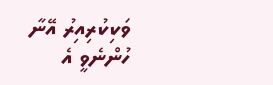ވަކިކުރިއިރު އޭނާ ހުންނެވީ އެ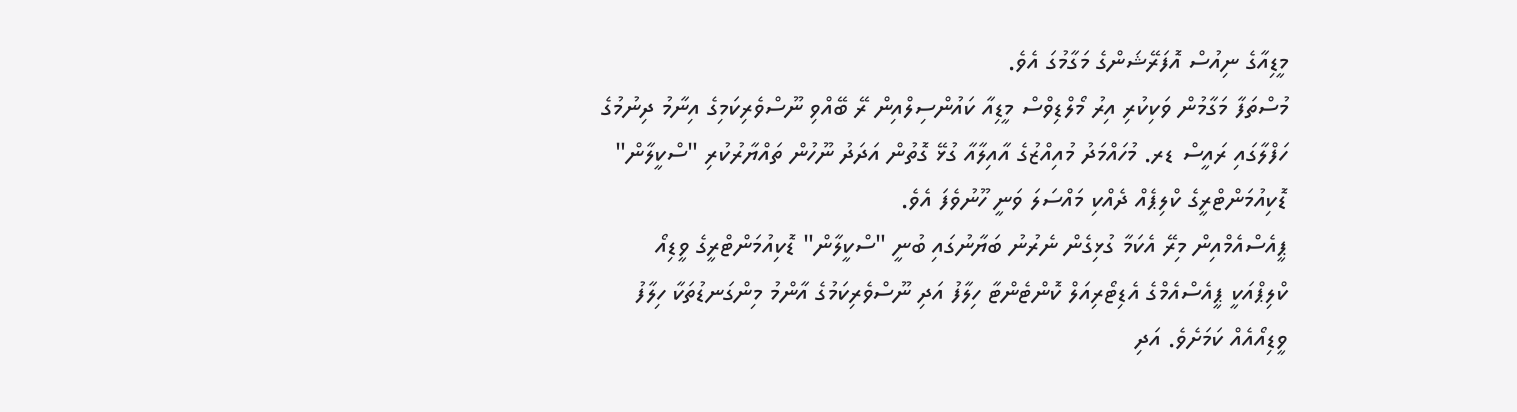މީޑިއާގެ ނިއުސް އޮފަރޭޝަންގެ މަގާމުގަ އެވެ.
މުސްތަފާ މަގާމުން ވަކިކުރި އިރު މޯލްޑިވްސް މީޑިއާ ކައުންސިލްއިން ރޭ ބޭއްވި ނޫސްވެރިކަމިގެ އިނާމު ދިނުމުގެ ހަފްލާގައި ރައީސް ޑރ. މުހައްމަދު މުއިއްޒުގެ އާއިލާއާ ގުޅޭ ގޮތުން އަދަދު ނޫހުން ތައްޔާރުކުރި "ސްކީލާން" ޑޮކިއުމަންޓްރީގެ ކްލިޕެއް ދެއްކި މައްސަލަ ވަނީ ހޫނުވެފަ އެވެ.
ޕީއެސްއެމްއިން މިރޭ އެކަމާ ގުޅިގެން ނެރުނު ބަޔާނުގައި ބުނީ "ސްކީލާން" ޑޮކިއުމަންޓްރީގެ ވީޑިއޯ ކްލިޕްއަކީ ޕީއެސްއެމްގެ އެޑިޓޯރިއަލް ކޮންޓެންޓާ ހިލާފު އަދި ނޫސްވެރިކަމުގެ އާންމު މިންގަނޑުތަކާ ހިލާފު ވީޑިއޯއެއް ކަމަށެވެ. އަދި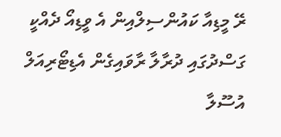ރޭ މީޑިއާ ކައުންސިލްއިން އެ ވީޑިއޯ ދެއްކީ ގަސްދުގައި ދުރާލާ ރާވައިގެން އެޑިޓޯރިއަލް އުސޫލާ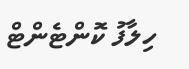ހިލާފު ކޮންޓެންޓް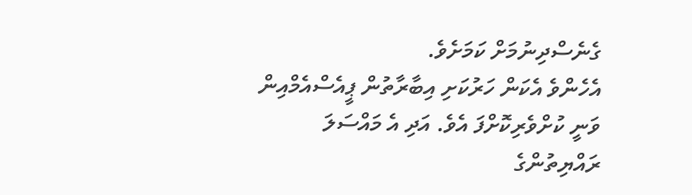ގެނެސްދިނުމަށް ކަމަށެވެ.
އެހެންވެ އެކަން ހަރުކަށި އިބާރާތުން ޕީއެސްއެމްއިން ވަނީ ކުށްވެރިކޮށްފަ އެވެ. އަދި އެ މައްސަލަ ރައްޔިތުންގެ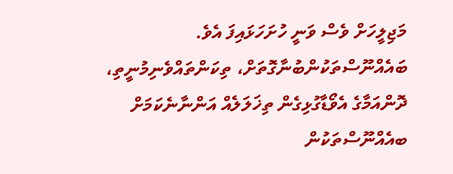މަޖިލީހަށް ވެސް ވަނީ ހުށަހަޅައިފަ އެވެ.
ބައެއްނޫސްތަކުންބުނާގޮތަށް، ތިކަންތައްވެނިމުނީތި، ދޮންއަމާގެ އެވޯޑާގުޅިގެން ތިޚަލަލެއް އަންނާނެކަމަށް ބއެއްނޫސްތަކުން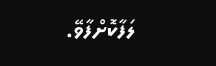ލަފާކޮށްފާވޭ.